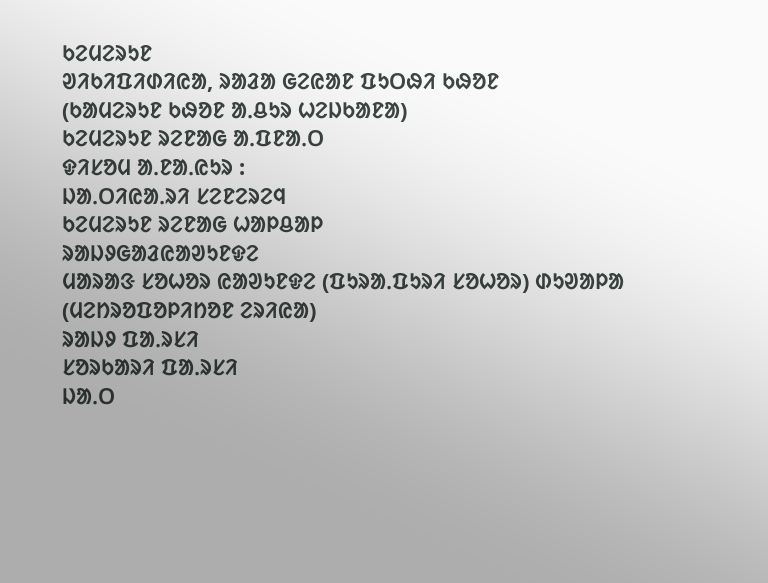ᱠᱮᱢᱮᱨᱩᱱ
ᱣᱤᱠᱤᱯᱤᱰᱤᱭᱟ, ᱨᱟᱲᱟ ᱜᱮᱭᱟᱱ ᱯᱩᱛᱷᱤ ᱠᱷᱚᱱ
(ᱠᱟᱢᱮᱨᱩᱱ ᱠᱷᱚᱱ ᱟᱹᱪᱩᱨ ᱦᱮᱡᱠᱟᱱᱟ)
ᱠᱮᱢᱮᱨᱩᱱ ᱨᱮᱱᱟᱜ ᱟᱹᱯᱱᱟᱹᱛ
ᱫᱤᱥᱚᱢ ᱟᱹᱱᱟᱹᱭᱩᱨ :
ᱡᱟᱹᱛᱤᱭᱟᱹᱨᱤ ᱥᱮᱱᱮᱨᱮᱧ
ᱠᱮᱢᱮᱨᱩᱱ ᱨᱮᱱᱟᱜ ᱦᱟᱞᱪᱟᱞ
ᱨᱟᱡᱽᱜᱟᱲᱭᱟᱣᱩᱱᱫᱮ
ᱢᱟᱨᱟᱝ ᱥᱚᱦᱚᱨ ᱭᱟᱣᱩᱱᱫᱮ (ᱯᱩᱨᱟᱹᱯᱩᱨᱤ ᱥᱚᱦᱚᱨ) ᱰᱩᱣᱟᱞᱟ (ᱢᱮᱴᱨᱚᱯᱚᱞᱤᱴᱚᱱ ᱮᱨᱤᱭᱟ)
ᱨᱟᱡᱽ ᱯᱟᱹᱨᱥᱤ
ᱥᱚᱨᱠᱟᱨᱤ ᱯᱟᱹᱨᱥᱤ
ᱡᱟᱹᱛ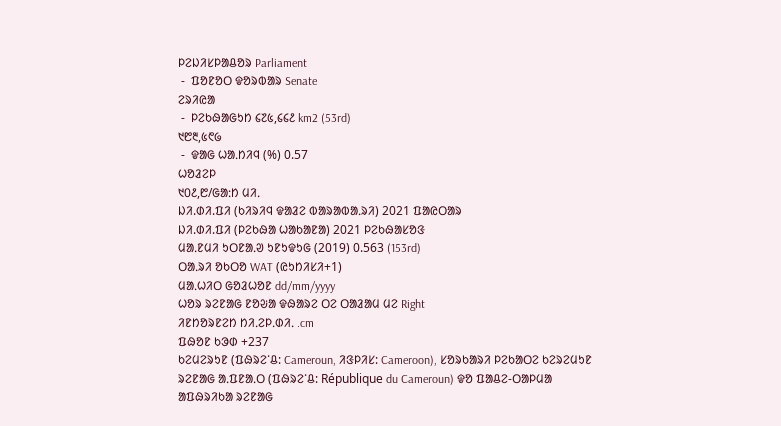ᱞᱮᱡᱤᱥᱞᱟᱪᱚᱨ Parliament
 -  ᱯᱚᱱᱚᱛ ᱫᱚᱨᱵᱟᱨ Senate
ᱮᱨᱤᱭᱟ
 -  ᱞᱮᱠᱷᱟᱜᱩᱴ ᱔᱗᱕,᱔᱔᱒ km2 (53rd)
᱑᱘᱓,᱕᱖᱙
 -  ᱫᱟᱜ ᱦᱟᱹᱴᱤᱧ (%) 0.57
ᱦᱚᱲᱮᱞ
᱑᱐᱒,᱘/ᱜᱟᱺᱴ ᱢᱤᱹ
ᱡᱤ.ᱰᱤ.ᱯᱤ (ᱠᱤᱨᱤᱧ ᱫᱟᱲᱮ ᱵᱟᱨᱟᱵᱟᱹᱨᱤ) 2021 ᱯᱟᱭᱛᱟᱨ
ᱡᱤ.ᱰᱤ.ᱯᱤ (ᱞᱮᱠᱷᱟ ᱦᱟᱠᱟᱱᱟ) 2021 ᱞᱮᱠᱷᱟᱥᱚᱝ
ᱢᱟᱹᱱᱢᱤ ᱩᱛᱱᱟᱹᱣ ᱩᱱᱩᱫᱩᱜ (2019) 0.563 (153rd)
ᱛᱟᱹᱨᱤ ᱚᱠᱛᱚ WAT (ᱭᱩᱴᱤᱥᱤ+1)
ᱢᱟᱹᱦᱤᱛ ᱜᱚᱲᱦᱚᱱ dd/mm/yyyy
ᱦᱚᱨ ᱨᱮᱱᱟᱜ ᱱᱚᱶᱟ ᱫᱷᱟᱨᱮ ᱛᱮ ᱛᱟᱲᱟᱢ ᱢᱮ Right
ᱤᱱᱴᱚᱨᱱᱮᱴ ᱴᱤᱹᱮᱞᱹᱰᱤᱹ .cm
ᱯᱷᱚᱱ ᱠᱳᱰ +237
ᱠᱮᱢᱮᱨᱩᱱ (ᱯᱷᱨᱮᱸᱪ: Cameroun, ᱤᱝᱞᱤᱥ: Cameroon), ᱥᱚᱨᱠᱟᱨᱤ ᱞᱮᱠᱟᱛᱮ ᱠᱮᱨᱮᱢᱩᱱ ᱨᱮᱱᱟᱜ ᱟᱹᱯᱱᱟᱹᱛ (ᱯᱷᱨᱮᱸᱪ: République du Cameroun) ᱫᱚ ᱯᱟᱪᱮ-ᱛᱟᱞᱢᱟ ᱟᱯᱷᱨᱤᱠᱟ ᱨᱮᱱᱟᱜ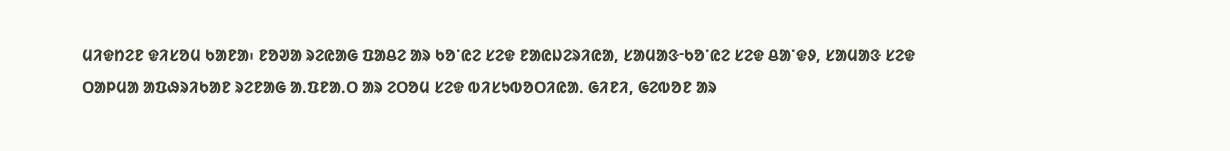ᱢᱤᱫᱴᱮᱱ ᱫᱤᱥᱚᱢ ᱠᱟᱱᱟ᱾ ᱱᱚᱣᱟ ᱨᱮᱭᱟᱜ ᱯᱟᱪᱮ ᱟᱨ ᱠᱚᱸᱭᱮ ᱥᱮᱫ ᱱᱟᱭᱡᱮᱨᱤᱭᱟ, ᱥᱟᱢᱟᱝᱼᱠᱚᱸᱭᱮ ᱥᱮᱫ ᱪᱟᱸᱫᱽ, ᱥᱟᱢᱟᱝ ᱥᱮᱫ ᱛᱟᱞᱢᱟ ᱟᱯᱷᱨᱤᱠᱟᱱ ᱨᱮᱱᱟᱜ ᱟᱹᱯᱱᱟᱹᱛ ᱟᱨ ᱮᱛᱚᱢ ᱥᱮᱫ ᱵᱤᱥᱩᱵᱚᱛᱤᱭᱟᱹ ᱜᱤᱱᱤ, ᱜᱮᱵᱚᱱ ᱟᱨ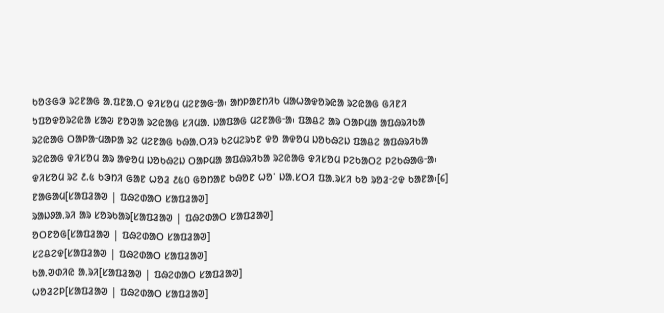ᱠᱚᱝᱜᱳ ᱨᱮᱱᱟᱜ ᱟᱹᱯᱱᱟᱹᱛ ᱫᱤᱥᱚᱢ ᱢᱮᱱᱟᱜᱼᱟ᱾ ᱟᱴᱞᱟᱱᱴᱤᱠ ᱢᱟᱦᱟᱫᱚᱨᱭᱟ ᱨᱮᱭᱟᱜ ᱜᱤᱱᱤ ᱩᱯᱚᱫᱚᱨᱮᱭᱟ ᱥᱟᱶ ᱱᱚᱣᱟ ᱨᱮᱭᱟᱜ ᱥᱤᱢᱟᱹ ᱡᱟᱯᱟᱜ ᱢᱮᱱᱟᱜᱼᱟ᱾ ᱯᱟᱪᱮ ᱟᱨ ᱛᱟᱞᱢᱟ ᱟᱯᱷᱨᱤᱠᱟ ᱨᱮᱭᱟᱜ ᱛᱟᱞᱟᱼᱢᱟᱞᱟ ᱨᱮ ᱢᱮᱱᱟᱜ ᱠᱷᱟᱹᱛᱤᱨ ᱠᱮᱢᱮᱨᱩᱱ ᱫᱚ ᱟᱫᱚᱢ ᱡᱚᱠᱷᱮᱡ ᱯᱟᱪᱮ ᱟᱯᱷᱨᱤᱠᱟ ᱨᱮᱭᱟᱜ ᱫᱤᱥᱚᱢ ᱟᱨ ᱟᱫᱚᱢ ᱡᱚᱠᱷᱮᱡ ᱛᱟᱞᱢᱟ ᱟᱯᱷᱨᱤᱠᱟ ᱨᱮᱭᱟᱜ ᱫᱤᱥᱚᱢ ᱞᱮᱠᱟᱛᱮ ᱞᱮᱠᱷᱟᱜᱼᱟ᱾ ᱫᱤᱥᱚᱢ ᱨᱮ ᱒.᱕ ᱠᱳᱴᱤ ᱜᱟᱱ ᱦᱚᱲ ᱒᱕᱐ ᱜᱚᱴᱟᱱ ᱠᱷᱚᱱ ᱦᱚᱸ ᱡᱟᱹᱥᱛᱤ ᱯᱟᱹᱨᱥᱤ ᱠᱚ ᱨᱚᱲᱼᱮᱫ ᱠᱟᱱᱟ᱾[᱔]
ᱱᱟᱜᱟᱢ[ᱥᱟᱯᱲᱟᱣ | ᱯᱷᱮᱰᱟᱛ ᱥᱟᱯᱲᱟᱣ]
ᱨᱟᱡᱽᱟᱹᱨᱤ ᱟᱨ ᱥᱚᱨᱠᱟᱨ[ᱥᱟᱯᱲᱟᱣ | ᱯᱷᱮᱰᱟᱛ ᱥᱟᱯᱲᱟᱣ]
ᱚᱛᱱᱚᱜ[ᱥᱟᱯᱲᱟᱣ | ᱯᱷᱮᱰᱟᱛ ᱥᱟᱯᱲᱟᱣ]
ᱥᱮᱪᱮᱫ[ᱥᱟᱯᱲᱟᱣ | ᱯᱷᱮᱰᱟᱛ ᱥᱟᱯᱲᱟᱣ]
ᱠᱟᱹᱣᱰᱤᱭ ᱟᱹᱨᱤ[ᱥᱟᱯᱲᱟᱣ | ᱯᱷᱮᱰᱟᱛ ᱥᱟᱯᱲᱟᱣ]
ᱦᱚᱲᱮᱞ[ᱥᱟᱯᱲᱟᱣ | ᱯᱷᱮᱰᱟᱛ ᱥᱟᱯᱲᱟᱣ]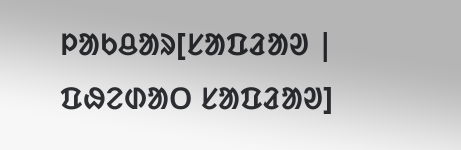ᱞᱟᱠᱪᱟᱨ[ᱥᱟᱯᱲᱟᱣ | ᱯᱷᱮᱰᱟᱛ ᱥᱟᱯᱲᱟᱣ]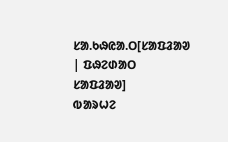ᱥᱟ.ᱠᱷᱭᱟ.ᱛ[ᱥᱟᱯᱲᱟᱣ | ᱯᱷᱮᱰᱟᱛ ᱥᱟᱯᱲᱟᱣ]
ᱵᱟᱨᱦᱮ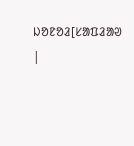ᱡᱚᱱᱚᱲ[ᱥᱟᱯᱲᱟᱣ |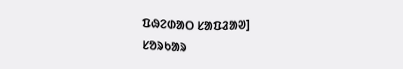ᱯᱷᱮᱰᱟᱛ ᱥᱟᱯᱲᱟᱣ]
ᱥᱚᱨᱠᱟᱨ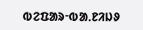ᱵᱮᱯᱟᱨᱼᱵᱟᱹᱱᱤᱡᱽ